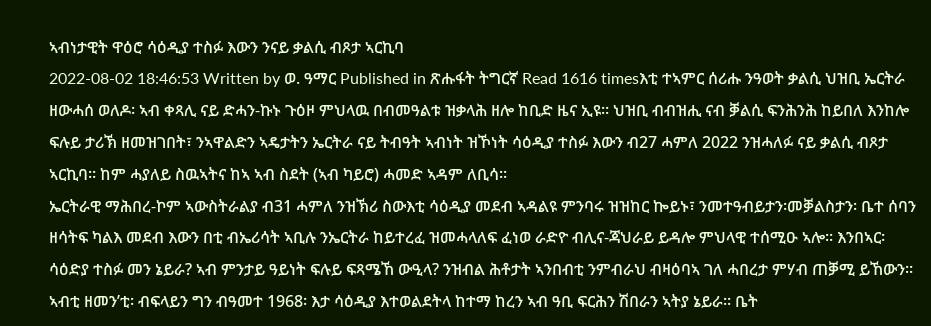ኣብነታዊት ዋዕሮ ሳዕዲያ ተስፉ እውን ንናይ ቃልሲ ብጾታ ኣርኪባ
2022-08-02 18:46:53 Written by ወ. ዓማር Published in ጽሑፋት ትግርኛ Read 1616 timesእቲ ተኣምር ሰሪሑ ንዓወት ቃልሲ ህዝቢ ኤርትራ ዘውሓሰ ወለዶ፡ ኣብ ቀጻሊ ናይ ድሓን-ኩኑ ጉዕዞ ምህላዉ በብመዓልቱ ዝቃላሕ ዘሎ ከቢድ ዜና ኢዩ። ህዝቢ ብብዝሒ ናብ ቓልሲ ፍንሕንሕ ከይበለ እንከሎ ፍሉይ ታሪኽ ዘመዝገበት፣ ንኣዋልድን ኣዴታትን ኤርትራ ናይ ትብዓት ኣብነት ዝኾነት ሳዕዲያ ተስፉ እውን ብ27 ሓምለ 2022 ንዝሓለፉ ናይ ቃልሲ ብጾታ ኣርኪባ። ከም ሓያለይ ስዉኣትና ከኣ ኣብ ስደት (ኣብ ካይሮ) ሓመድ ኣዳም ለቢሳ።
ኤርትራዊ ማሕበረ-ኮም ኣውስትራልያ ብ31 ሓምለ ንዝኽሪ ስውእቲ ሳዕዲያ መደብ ኣዳልዩ ምንባሩ ዝዝከር ኰይኑ፣ ንመተዓብይታን፡መቓልስታን፡ ቤተ ሰባን ዘሳትፍ ካልእ መደብ እውን በቲ ብኤሪሳት ኣቢሉ ንኤርትራ ከይተረፈ ዝመሓላለፍ ፈነወ ራድዮ ብሊና-ጃህራይ ይዳሎ ምህላዊ ተሰሚዑ ኣሎ። እንበኣር፡ ሳዕድያ ተስፉ መን ኔይራ? ኣብ ምንታይ ዓይነት ፍሉይ ፍጻሜኸ ውዒላ? ንዝብል ሕቶታት ኣንበብቲ ንምብራህ ብዛዕባኣ ገለ ሓበረታ ምሃብ ጠቓሚ ይኸውን።
ኣብቲ ዘመን’ቲ፡ ብፍላይን ግን ብዓመተ 1968፡ እታ ሳዕዲያ እተወልደትላ ከተማ ከረን ኣብ ዓቢ ፍርሕን ሽበራን ኣትያ ኔይራ። ቤት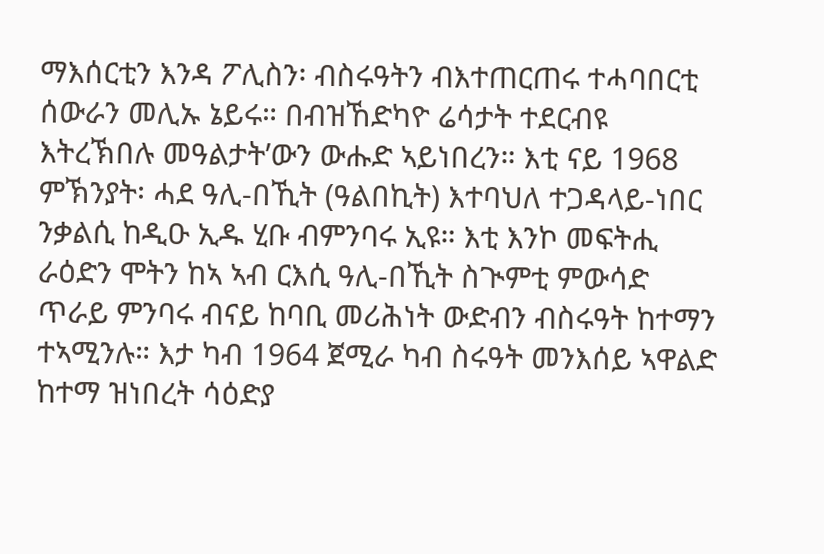ማእሰርቲን እንዳ ፖሊስን፡ ብስሩዓትን ብእተጠርጠሩ ተሓባበርቲ ሰውራን መሊኡ ኔይሩ። በብዝኸድካዮ ሬሳታት ተደርብዩ እትረኽበሉ መዓልታት’ውን ውሑድ ኣይነበረን። እቲ ናይ 1968 ምኽንያት፡ ሓደ ዓሊ-በኺት (ዓልበኪት) እተባህለ ተጋዳላይ-ነበር ንቃልሲ ከዲዑ ኢዱ ሂቡ ብምንባሩ ኢዩ። እቲ እንኮ መፍትሒ ራዕድን ሞትን ከኣ ኣብ ርእሲ ዓሊ-በኺት ስጒምቲ ምውሳድ ጥራይ ምንባሩ ብናይ ከባቢ መሪሕነት ውድብን ብስሩዓት ከተማን ተኣሚንሉ። እታ ካብ 1964 ጀሚራ ካብ ስሩዓት መንእሰይ ኣዋልድ ከተማ ዝነበረት ሳዕድያ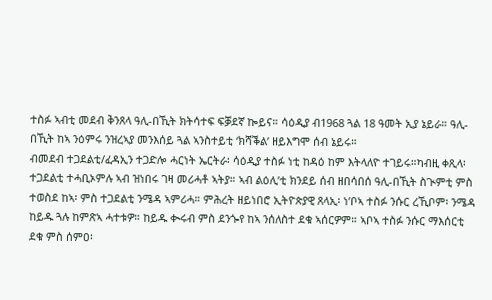ተስፉ ኣብቲ መደብ ቅንጸላ ዓሊ-በኺት ክትሳተፍ ፍቓደኛ ኰይና። ሳዕዲያ ብ1968 ጓል 18 ዓመት ኢያ ኔይራ። ዓሊ-በኺት ከኣ ንዕምሩ ንዝረኣያ መንእሰይ ጓል ኣንስተይቲ ‘ክሻቕል’ ዘይእግሞ ሰብ ኔይሩ።
ብመደብ ተጋደልቲ/ፈዳኢን ተጋድሎ ሓርነት ኤርትራ፡ ሳዕዲያ ተስፉ ነቲ ከዳዕ ከም እትላለዮ ተገይሩ።ካብዚ ቀጺላ፡ ተጋደልቲ ተሓቢኦምሉ ኣብ ዝነበሩ ገዛ መሪሓቶ ኣትያ። ኣብ ልዕሊ’ቲ ክንደይ ሰብ ዘበሳበሰ ዓሊ-በኺት ስጒምቲ ምስ ተወስደ ከኣ፡ ምስ ተጋደልቲ ንሜዳ ኣምሪሓ። ምሕረት ዘይነበሮ ኢትዮጵያዊ ጸላኢ፡ ነ’ቦኣ ተስፉ ንሱር ረኺቦም፡ ንሜዳ ከይዱ ጓሉ ከምጽኣ ሓተቱዎ። ከይዱ ቊሩብ ምስ ደንጐየ ከኣ ንሰለስተ ደቁ ኣሰርዎም። ኣቦኣ ተስፉ ንሱር ማእሰርቲ ደቁ ምስ ሰምዐ፡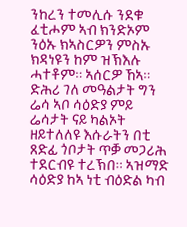ንከረን ተመሊሱ ንደቁ ፈቲሖም ኣብ ክንድኦም ንዕኡ ክኣስርዎን ምስኡ ክዳነዩን ከም ዝኽእሉ ሓተቶም። ኣሰርዎ ኸኣ። ድሕሪ ገለ መዓልታት ግን ሬሳ ኣቦ ሳዕድያ ምይ ሬሳታት ናይ ካልኦት ዘይተለለዩ እሱራትን በቲ ጸድፊ ጎቦታት ጥቓ መጋሪሕ ተደርብዩ ተረኽበ። ኣዝማድ ሳዕድያ ከኣ ነቲ ብዕድል ካብ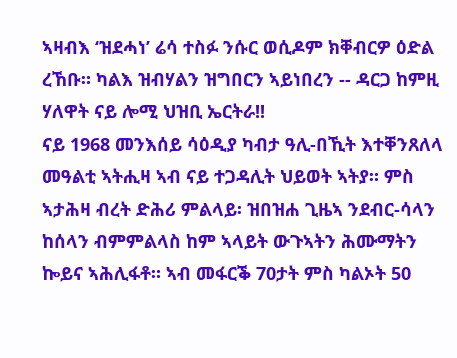ኣዛብእ ‘ዝደሓነ’ ሬሳ ተስፉ ንሱር ወሲዶም ክቐብርዎ ዕድል ረኸቡ። ካልእ ዝብሃልን ዝግበርን ኣይነበረን -- ዳርጋ ከምዚ ሃለዋት ናይ ሎሚ ህዝቢ ኤርትራ!!
ናይ 1968 መንእሰይ ሳዕዲያ ካብታ ዓሊ-በኺት እተቐንጸለላ መዓልቲ ኣትሒዛ ኣብ ናይ ተጋዳሊት ህይወት ኣትያ። ምስ ኣታሕዛ ብረት ድሕሪ ምልላይ፡ ዝበዝሐ ጊዜኣ ንደብር-ሳላን ከሰላን ብምምልላስ ከም ኣላይት ውጉኣትን ሕሙማትን ኰይና ኣሕሊፋቶ። ኣብ መፋርቕ 70ታት ምስ ካልኦት 50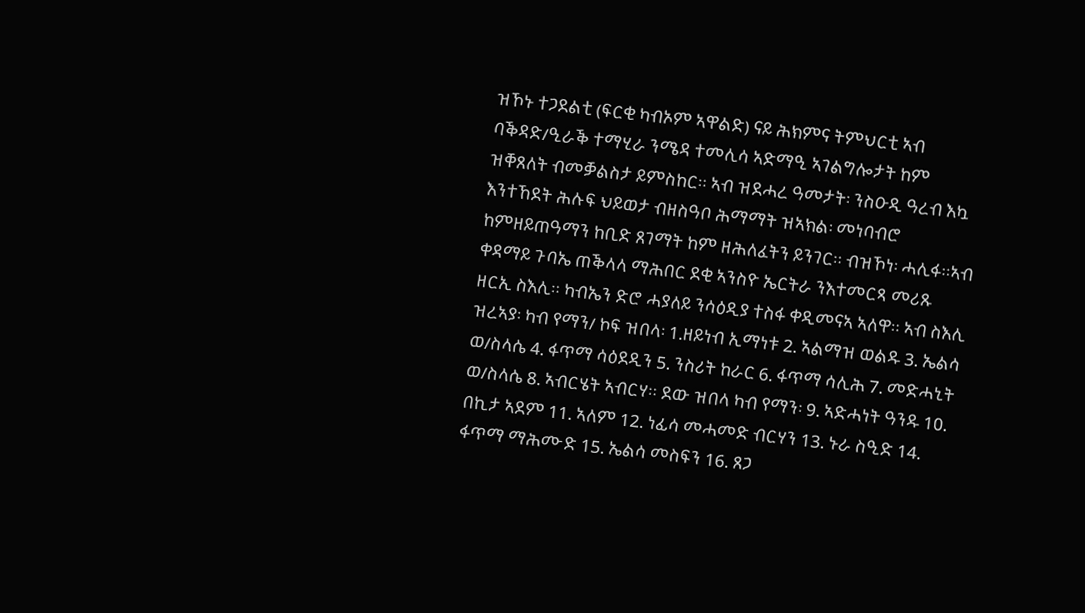ዝኾኑ ተጋደልቲ (ፍርቂ ካብኦም ኣዋልድ) ናይ ሕክምና ትምህርቲ ኣብ ባቕዳድ/ዒራቕ ተማሂራ ንሜዳ ተመሊሳ ኣድማዒ ኣገልግሎታት ከም ዝቐጸለት ብመቓልስታ ይምስከር። ኣብ ዝደሓረ ዓመታት፡ ንስዑዲ ዓረብ እኳ እንተኸደት ሕሉፍ ህይወታ ብዘስዓቦ ሕማማት ዝኣክል፡ መነባብሮ ከምዘይጠዓማን ከቢድ ጸገማት ከም ዘሕለፈትን ይንገር። ብዝኾነ፡ ሓሊፋ።ኣብ ቀዳማይ ጉባኤ ጠቕላላ ማሕበር ደቂ ኣንስዮ ኤርትራ ንእተመርጻ መሪጹ ዘርኢ ስእሊ። ካብኤን ድሮ ሓያለይ ንሳዕዲያ ተስፋ ቀዲመናኣ ኣለዋ። ኣብ ስእሊ ዝረኣያ፡ ካብ የማን/ ኮፍ ዝበላ፡ 1.ዘይነብ ኢማነቱ 2. ኣልማዝ ወልዱ 3. ኤልሳ ወ/ስላሴ 4. ፋጥማ ሳዕደዲን 5. ንስሪት ከራር 6. ፋጥማ ሳሊሕ 7. መድሓኒት ወ/ስላሴ 8. ኣብርሄት ኣብርሃ። ደው ዝበላ ካብ የማን፡ 9. ኣድሓነት ዓንዱ 10. በኪታ ኣደም 11. ኣለም 12. ነፊሳ መሓመድ ብርሃን 13. ኑራ ስዒድ 14. ፋጥማ ማሕሙድ 15. ኤልሳ መስፍን 16. ጸጋ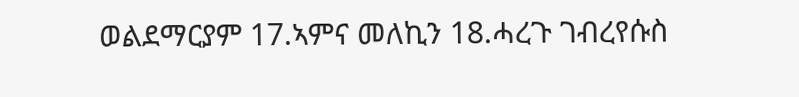ወልደማርያም 17.ኣምና መለኪን 18.ሓረጉ ገብረየሱስ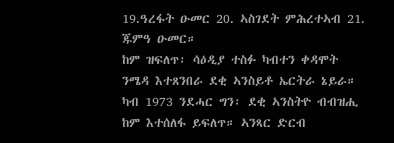19.ዓረፋት ዑመር 20. ኣስገደት ምሕረተኣብ 21. ጁምዓ ዑመር።
ከም ዝፍለጥ፡ ሳዕዲያ ተስፉ ካብተን ቀዳሞት ንሜዳ እተጸንበራ ደቂ ኣንስይቶ ኤርትራ ኔይራ። ካብ 1973 ንደሓር ግን፡ ደቂ ኣንስትዮ ብብዝሒ ከም እተሰለፋ ይፍለጥ። ኣንጻር ድርብ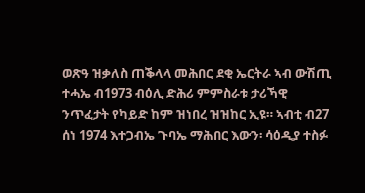ወጽዓ ዝቃለስ ጠቕላላ መሕበር ደቂ ኤርትራ ኣብ ውሽጢ ተሓኤ ብ1973 ብዕሊ ድሕሪ ምምስራቱ ታሪኻዊ ንጥፈታት የካይድ ከም ዝነበረ ዝዝከር ኢዩ። ኣብቲ ብ27 ሰነ 1974 እተጋብኤ ጉባኤ ማሕበር እውን፡ ሳዕዲያ ተስፉ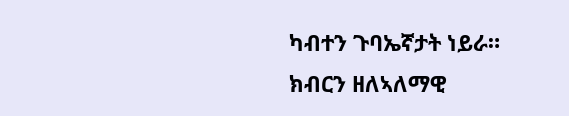ካብተን ጉባኤኛታት ነይራ።
ክብርን ዘለኣለማዊ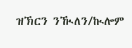ዝኽርን ንዂለን/ኲሎም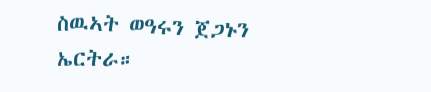ስዉኣት ወዓሩን ጀጋኑን ኤርትራ።